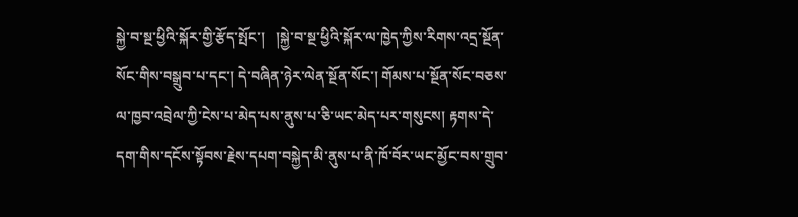སྐྱེ་བ་སྔ་ཕྱིའི་སྐོར་གྱི་རྩོད་སྤོང་།   །སྐྱེ་བ་སྔ་ཕྱིའི་སྐོར་ལ་ཁྱེད་ཀྱིས་རིགས་འདྲ་སྔོན་སོང་གིས་བསྒྲུབ་པ་དང་། དེ་བཞིན་ཉེར་ལེན་སྔོན་སོང་། གོམས་པ་སྔོན་སོང་བཅས་ལ་ཁྱབ་འབྲེལ་ཀྱི་ངེས་པ་མེད་པས་ནུས་པ་ཅི་ཡང་མེད་པར་གསུངས། རྟགས་དེ་དག་གིས་དངོས་སྟོབས་རྗེས་དཔག་བསྐྱེད་མི་ནུས་པ་ནི་ཁོ་བོར་ཡང་མྱོང་བས་གྲུབ་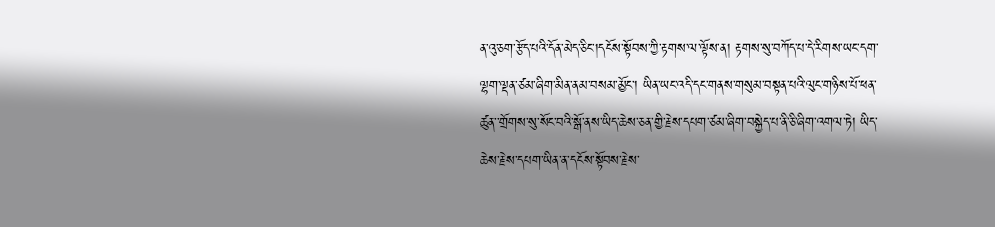ན་འུ་ཅག་རྩོད་པའི་དོན་མེད་ཅིང་།དངོས་སྟོབས་ཀྱི་རྟགས་ལ་ལྟོས་ན། རྟགས་སུ་བཀོད་པ་དེ་རིགས་ཡང་དག་ལྷག་ལྡན་ཙམ་ཞིག་མིན་ནམ་བསམ་མྱོང་། ཡིན་ཡང་འདི་དང་གནས་གསུམ་བསྟན་པའི་ལུང་གཉིས་པོ་ཕན་ཚུན་་གྲོགས་སུ་སོང་བའི་སྒོ་ནས་ཡིད་ཆེས་ཅན་གྱི་རྗེས་དཔག་ཙམ་ཞིག་བསྐྱེད་པ་ནི་ཅི་ཞིག་འགལ་ཏེ། ཡིད་ ཆེས་རྗེས་དཔག་ཡིན་ན་དངོས་སྟོབས་རྗེས་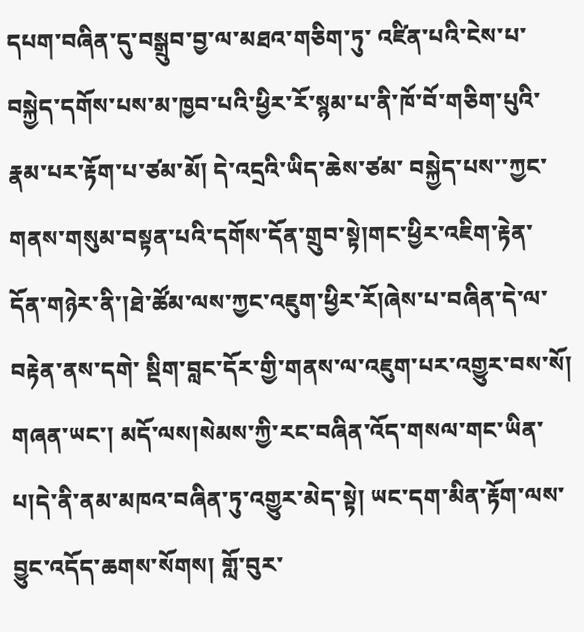དཔག་བཞིན་དུ་བསྒྲུབ་བྱ་ལ་མཐའ་གཅིག་ཏུ་ འཛིན་པའི་ངེས་པ་བསྐྱེད་དགོས་པས་མ་ཁྱབ་པའི་ཕྱིར་རོ་སྙམ་པ་ནི་ཁོ་བོ་གཅིག་པུའི་རྣམ་པར་རྟོག་པ་ཙམ་མོ། དེ་འདྲའི་ཡིད་ཆེས་ཙམ་ བསྐྱེད་པས་་ཀྱང་གནས་གསུམ་བསྟན་པའི་དགོས་དོན་གྲུབ་སྟེ།གང་ཕྱིར་འཇིག་རྟེན་ དོན་གཉེར་ནི་།ཐེ་ཚོམ་ལས་ཀྱང་འཇུག་ཕྱིར་རོ།ཞེས་པ་བཞིན་དེ་ལ་བརྟེན་ནས་དགེ་ སྡིག་བླང་དོར་གྱི་གནས་ལ་འཇུག་པར་འགྱུར་བས་སོ། གཞན་ཡང་། མདོ་ལས།སེམས་ཀྱི་རང་བཞིན་འོད་གསལ་གང་ཡིན་པ།དེ་ནི་ནམ་མཁའ་བཞིན་ཏུ་འགྱུར་མེད་སྟེ། ཡང་དག་མིན་རྟོག་ལས་བྱུང་འདོད་ཆགས་སོགས། གློ་བུར་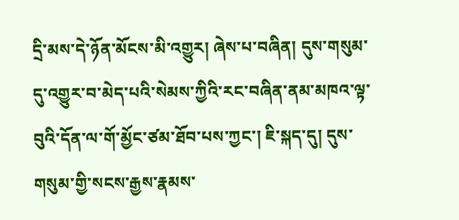དྲི་མས་དེ་ཉོན་མོངས་མི་འགྱུར། ཞེས་པ་བཞིན། དུས་གསུམ་དུ་འགྱུར་བ་མེད་པའི་སེམས་ཀྱིའི་རང་བཞིན་ནམ་མཁའ་ལྟ་བུའི་དོན་ལ་གོ་མྱོང་ཙམ་ཐོབ་པས་ཀྱང་། ཇི་སྐད་དུ། དུས་གསུམ་གྱི་སངས་རྒྱས་རྣམས་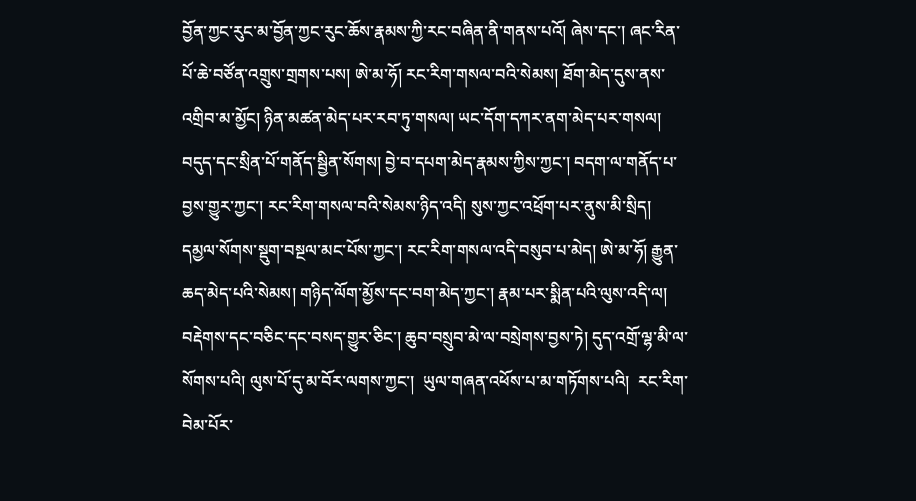བྱོན་ཀྱང་རུང་མ་བྱོན་ཀྱང་རུང་ཆོས་རྣམས་ཀྱི་རང་བཞིན་ནི་གནས་པའོ། ཞེས་དང་། ཞང་རིན་པོ་ཆེ་བཙོན་འགྲུས་གྲགས་པས། ཨེ་མ་ཧོ། རང་རིག་གསལ་བའི་སེམས། ཐོག་མེད་དུས་ནས་འགྲིབ་མ་མྱོང། ཉིན་མཚན་མེད་པར་རབ་ཏུ་གསལ། ཡང་དོག་དཀར་ནག་མེད་པར་གསལ། བདུད་དང་སྲིན་པོ་གནོད་སྦྱིན་སོགས། བྱེ་བ་དཔག་མེད་རྣམས་ཀྱིས་ཀྱང་། བདག་ལ་གནོད་པ་བྱས་གྱུར་ཀྱང་། རང་རིག་གསལ་བའི་སེམས་ཉིད་འདི། སུས་ཀྱང་འཕྲོག་པར་ནུས་མི་སྲིད། དམྱལ་སོགས་སྡུག་བསྔལ་མང་པོས་ཀྱང་། རང་རིག་གསལ་འདི་བསུབ་པ་མེད། ཨེ་མ་ཧོ། རྒྱུན་ཆད་མེད་པའི་སེམས། གཉིད་ལོག་མྱོས་དང་བག་མེད་ཀྱང་། རྣམ་པར་སྨིན་པའི་ལུས་འདི་ལ། བརྡེགས་དང་བཅིང་དང་བསད་གྱུར་ཅིང་། ཆུབ་བསྲུབ་མེ་ལ་བསྲེགས་བྱས་ཏེ། དུད་འགྲོ་ལྷ་མི་ལ་སོགས་པའི། ལུས་པོ་དུ་མ་བོར་ལགས་ཀྱང་།  ཡུལ་གཞན་འཕོས་པ་མ་གཏོགས་པའི།  རང་རིག་བེམ་པོར་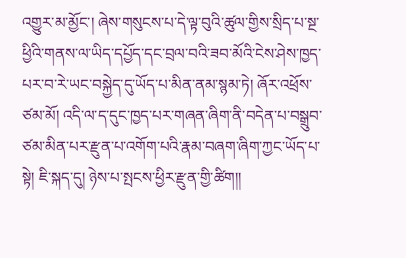འགྱུར་མ་མྱོང་། ཞེས་གསུངས་པ་དེ་ལྟ་བུའི་ཚུལ་གྱིས་སྲིད་པ་སྔ་ཕྱིའི་གནས་ལ་ཡིད་དཔྱོད་དང་བྲལ་བའི་ཟབ་མོའི་ངེས་ཤེས་ཁྱད་པར་བ་རེ་ཡང་བསྐྱེད་དུ་ཡོད་པ་མིན་ནམ་སྙམ་ཏེ། ཞོར་འཕྲོས་ཙམ་མོ། འདི་ལ་ད་དུང་ཁྱད་པར་གཞན་ཞིག་ནི་བདེན་པ་བསྒྲུབ་ཙམ་མིན་པར་རྫུན་པ་འགོག་པའི་རྣམ་བཞག་ཞིག་ཀྱང་ཡོད་པ་སྟེ། ཇི་སྐད་དུ། ཉེས་པ་སྤངས་ཕྱིར་རྫུན་གྱི་ཚིག།།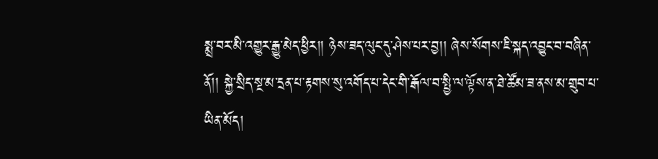སྨྲ་བར་མི་འགྱུར་རྒྱུ་མེད་ཕྱིར།། ཉེས་ཟད་ལུང་དུ་ཤེས་པར་བྱ།། ཞེས་སོགས་ཇི་སྐད་འབྱུང་བ་བཞིན་ནོ།། སྐྱེ་སྲིད་སྔ་མ་དྲན་པ་རྟགས་སུ་འགོད་པ་དེང་གི་རྒོལ་བ་སྤྱི་ལ་ལྟོས་ན་ཐེ་ཚོམ་ཟ་ནས་མ་གྲུབ་པ་ཡིན་མོད།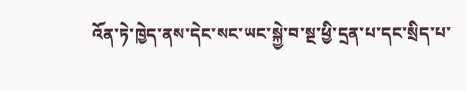འོན་ཏེ་ཁྱེད་ནས་དེང་སང་ཡང་སྐྱེ་བ་སྔ་ཕྱི་དྲན་པ་དང་སྲིད་པ་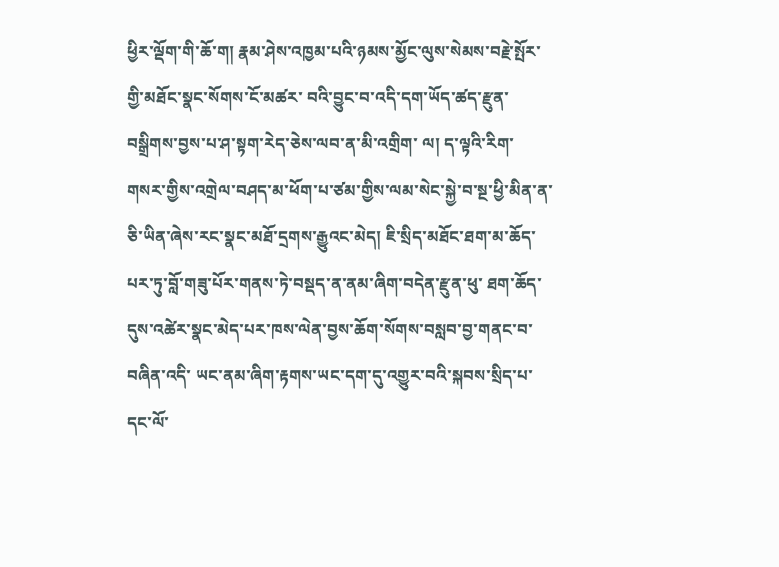ཕྱིར་ལྡོག་གི་ཆོ་ག། རྣམ་ཤེས་འཁྱམ་པའི་ཉམས་མྱོང་ལུས་སེམས་བརྗེ་སྤོར་གྱི་མཐོང་སྣང་སོགས་ངོ་མཚར་ བའི་བྱུང་བ་འདི་དག་ཡོད་ཚད་རྫུན་བསྒྲིགས་བྱས་པ་ཤ་སྟག་རེད་ཅེས་ལབ་ན་མི་འགྲིག་ ལ། ད་ལྟའི་རིག་གསར་གྱིས་འགྲེལ་བཤད་མ་ཕོག་པ་ཙམ་གྱིས་ལམ་སེང་སྐྱེ་བ་སྔ་ཕྱི་མིན་ན་ཅི་ཡིན་ཞེས་རང་སྣང་མཐོ་དྲགས་རྒྱུའང་མེད། ཇི་སྲིད་མཐོང་ཐག་མ་ཆོད་པར་ཏུ་བློ་གཟུ་པོར་གནས་ཏེ་བསྡད་ན་ནམ་ཞིག་བདེན་རྫུན་ཕུ་ ཐག་ཆོད་དུས་འཚེར་སྣང་མེད་པར་ཁས་ལེན་བྱས་ཆོག་སོགས་བསླབ་བྱ་གནང་བ་བཞིན་འདི་ ཡང་ནམ་ཞིག་རྟགས་ཡང་དག་དུ་འགྱུར་བའི་སྐབས་སྲིད་པ་དང་ལོ་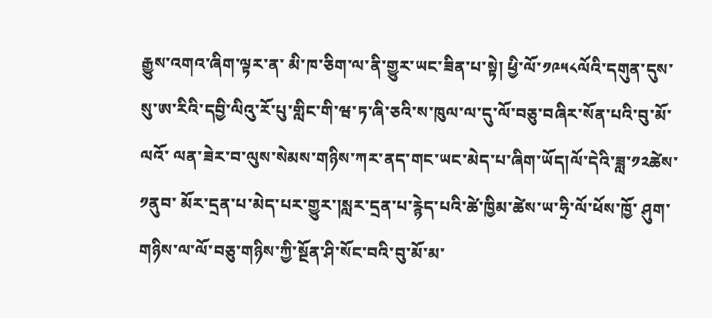རྒྱུས་འགའ་ཞིག་ལྟར་ན་ མི་ཁ་ཅིག་ལ་ནི་གྱུར་ཡང་ཟིན་པ་སྟེ། ཕྱི་ལོ་༡༩༥༨ལོའི་དགུན་དུས་སུ་ཨ་རིའི་དབྱི་ལིའུ་རོ་པུ་གླིང་གི་ཝ་ཏ་ཞི་ཅའི་ས་ཁུལ་ལ་དུ་ལོ་བཅུ་བཞིར་སོན་པའི་བུ་མོ་ལའོ་ ལན་ཟེར་བ་ལུས་སེམས་གཉིས་ཀར་ནད་གང་ཡང་མེད་པ་ཞིག་ཡོད།ལོ་དེའི་ཟླ་༡༢ཚེས་༡ནུབ་ མོར་དྲན་པ་མེད་པར་གྱུར་།སླར་དྲན་པ་རྙེད་པའི་ཚེ་ཁྱིམ་ཚེས་ཡ་ཧྲི་ལོ་ཕོས་ཁྱོ་ ཤུག་གཉིས་ལ་ལོ་བཅུ་གཉིས་ཀྱི་སྔོན་ཤི་སོང་བའི་བུ་མོ་མ་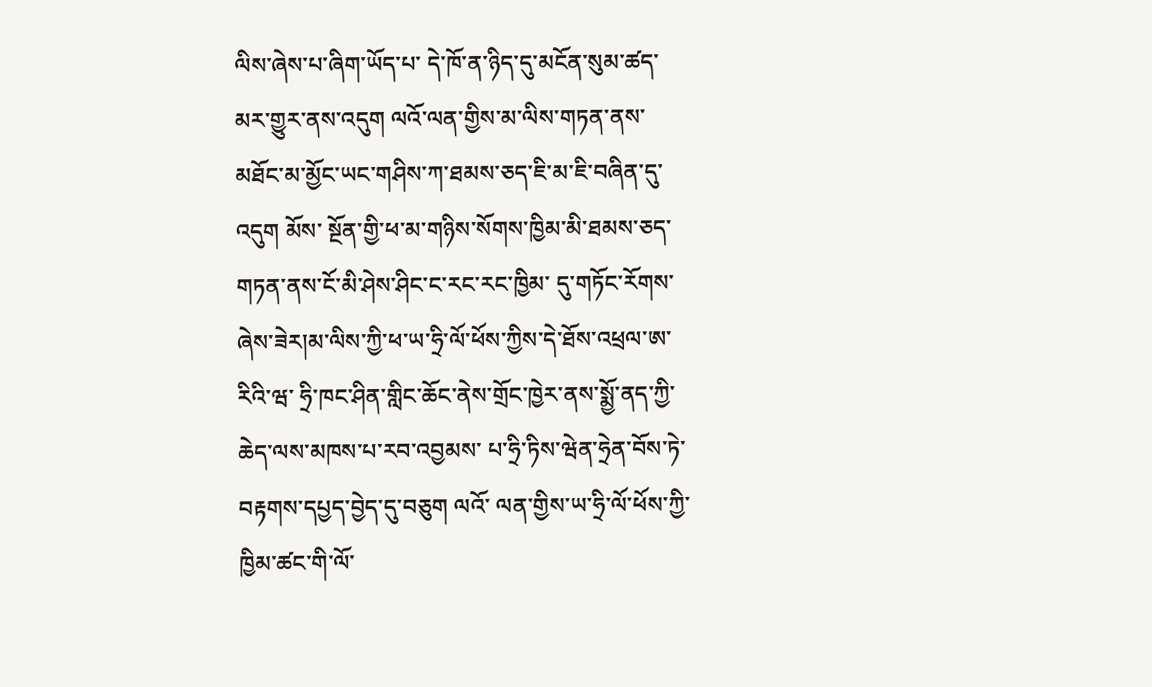ལིས་ཞེས་པ་ཞིག་ཡོད་པ་ དེ་ཁོ་ན་ཉིད་དུ་མངོན་སུམ་ཚད་མར་གྱུར་ནས་འདུག ལའོ་ལན་གྱིས་མ་ལིས་གཏན་ནས་མཐོང་མ་མྱོང་ཡང་གཤིས་ཀ་ཐམས་ཅད་ཇི་མ་ཇི་བཞིན་དུ་འདུག མོས་ སྔོན་གྱི་ཕ་མ་གཉིས་སོགས་ཁྱིམ་མི་ཐམས་ཅད་གཏན་ནས་ངོ་མི་ཤེས་ཤིང་ང་རང་རང་ཁྱིམ་ དུ་གཏོང་རོགས་ཞེས་ཟེར།མ་ལིས་ཀྱི་ཕ་ཡ་ཧྲི་ལོ་ཕོས་ཀྱིས་དེ་ཐོས་འཕྲལ་ཨ་རིའི་ཝ་ ཧྲི་ཁང་ཤིན་གླིང་ཆོང་ནེས་གྲོང་ཁྱེར་ནས་སྨྱོ་ནད་ཀྱི་ཆེད་ལས་མཁས་པ་རབ་འབྱམས་ པ་ཧྲི་ཏིས་ཝེན་ཧྲེན་བོས་ཏེ་བརྟགས་དཔྱད་བྱེད་དུ་བཅུག ལའོ་ ལན་གྱིས་ཡ་ཧྲི་ལོ་ཕོས་ཀྱི་ཁྱིམ་ཚང་གི་ལོ་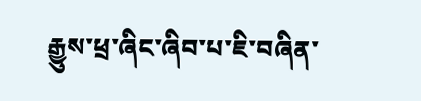རྒྱུས་ཕྲ་ཞིང་ཞིབ་པ་ཇི་བཞིན་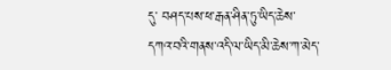དུ་ བཤད་པས་ཕ་རྒན་ཤིན་ཏུ་ཡིད་ཆེས་དཀའ་བའི་གནས་འདི་ལ་ཡིད་མི་ཆེས་ཀ་མེད་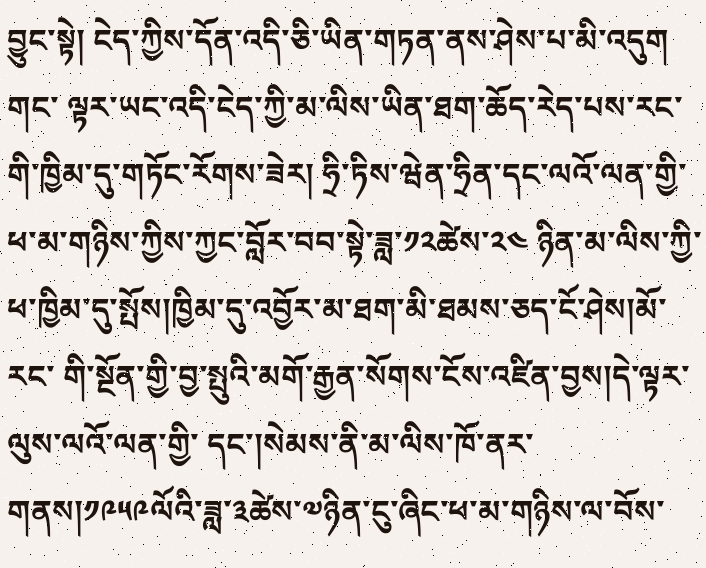བྱུང་སྟེ། ངེད་ཀྱིས་དོན་འདི་ཅི་ཡིན་གཏན་ནས་ཤེས་པ་མི་འདུག གང་ ལྟར་ཡང་འདི་ངེད་ཀྱི་མ་ལིས་ཡིན་ཐག་ཆོད་རེད་པས་རང་གི་ཁྱིམ་དུ་གཏོང་རོགས་ཟེར། ཧྲི་ཏིས་ཝེན་ཧྲིན་དང་ལའོ་ལན་གྱི་ཕ་མ་གཉིས་ཀྱིས་ཀྱང་བློར་བབ་སྟེ་ཟླ་༡༢ཚེས་༢༤ ཉིན་མ་ལིས་ཀྱི་ཕ་ཁྱིམ་དུ་སྤོས།ཁྱིམ་དུ་འབྱོར་མ་ཐག་མི་ཐམས་ཅད་ངོ་ཤེས།མོ་རང་ གི་སྔོན་གྱི་བྱ་སྤུའི་མགོ་རྒྱན་སོགས་ངོས་འཛིན་བྱས།དེ་ལྟར་ལུས་ལའོ་ལན་གྱི་ དང་།སེམས་ནི་མ་ལིས་ཁོ་ནར་གནས།༡༩༥༩ལོའི་ཟླ་༣ཚེས་༧ཉིན་ངུ་ཞིང་ཕ་མ་གཉིས་ལ་བོས་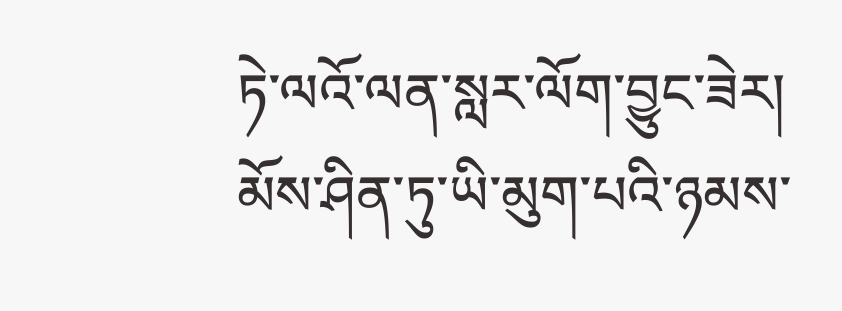ཏེ་ལའོ་ལན་སླར་ལོག་བྱུང་ཟེར། མོས་ཤིན་ཏུ་ཡི་མུག་པའི་ཉམས་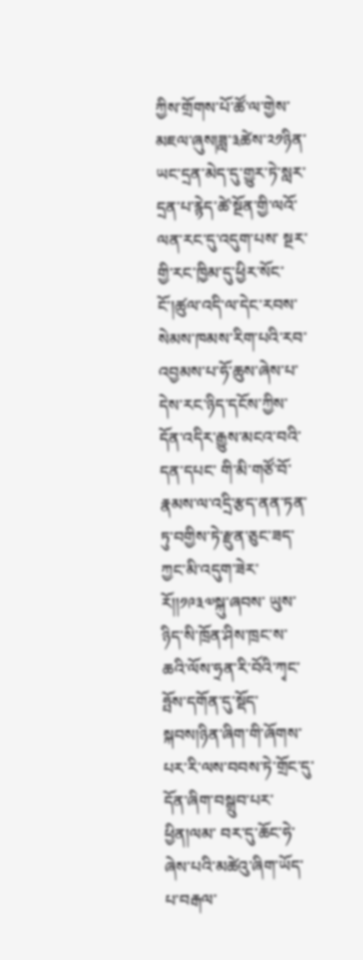ཀྱིས་གྲོགས་པོ་ཚོ་ལ་གྱེས་མཇལ་ཞུས།ཟླ་༣ཚེས་༢༡ཉིན་ ཡང་དྲན་མེད་དུ་གྱུར་ཏེ་སླར་དྲན་པ་རྙེད་ཚེ་སྔོན་གྱི་ལའོ་ལན་རང་དུ་འདུག་པས་ སྔར་གྱི་རང་ཁྱིམ་དུ་ཕྱིར་སོང་ངོ་།ཚུལ་འདི་ལ་དེང་རབས་སེམས་ཁམས་རིག་པའི་རབ་ འབྱམས་པ་ཧོ་ཆུས་ཞེས་པ་དེས་རང་ཉིད་དངོས་ཀྱིས་དོན་འདིར་རྒྱུས་མངའ་བའི་དན་དཔང་ གི་མི་གཙོ་བོ་རྣམས་ལ་འདྲི་རྩད་ནན་ཏན་ཏུ་བགྱིས་ཏེ་རྫུན་ཅུང་ཟད་ཀྱང་མི་འདུག་ཟེར་རོ།།༡༩༣༧སྐུ་ཞབས་ ཡུས་ཉིད་སི་ཁྲོན་ཤིས་ཁྲང་ས་ཆའི་ལོས་ཧྲན་རི་བོའི་ཀྭང་ཧྤོས་དགོན་དུ་སྡོད་ སྐབས།ཉིན་ཞིག་གི་ཞོགས་པར་རི་ལས་བབས་ཏེ་གྲོང་དུ་དོན་ཞིག་བསྒྲུབ་པར་ཕྱིན།ལམ་ བར་དུ་ཆོང་ཧེ་ཞེས་པའི་མཚེའུ་ཞིག་ཡོད་པ་བརྒལ་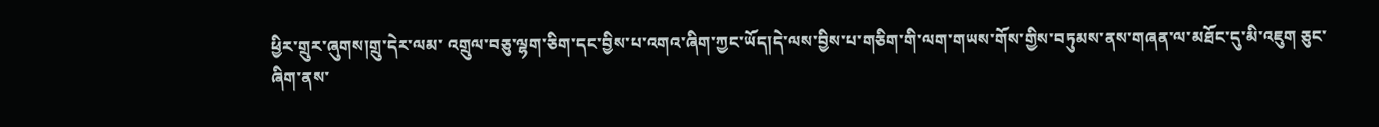ཕྱིར་གྲུར་ཞུགས།གྲུ་དེར་ལམ་ འགྲུལ་བཅུ་ལྷག་ཅིག་དང་བྱིས་པ་འགའ་ཞིག་ཀྱང་ཡོད།དེ་ལས་བྱིས་པ་གཅིག་གི་ལག་གཡས་གོས་གྱིས་བཏུམས་ནས་གཞན་ལ་མཐོང་དུ་མི་འཇུག ཅུང་ ཞིག་ནས་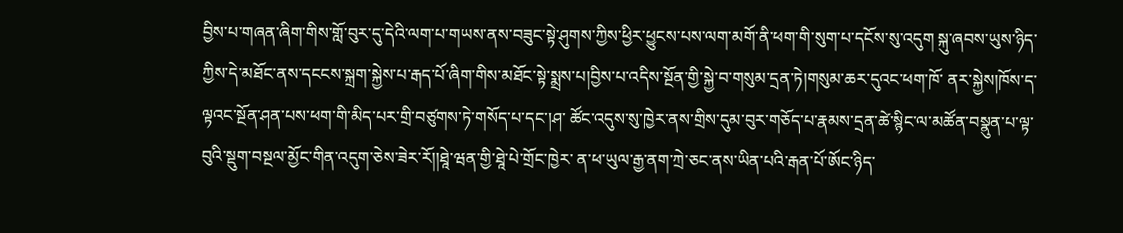བྱིས་པ་གཞན་ཞིག་གིས་གློ་བུར་དུ་དེའི་ལག་པ་གཡས་ནས་བཟུང་སྟེ་ཤུགས་ཀྱིས་ཕྱིར་ཕྱུངས་པས་ལག་མགོ་ནི་ཕག་གི་སུག་པ་དངོས་སུ་འདུག སྐུ་ཞབས་ཡུས་ཉིད་ཀྱིས་དེ་མཐོང་ནས་དངངས་སྐྲག་སྐྱེས་པ་རྒད་པོ་ཞིག་གིས་མཐོང་སྟེ་སྨྲས་པ།བྱིས་པ་འདིས་སྔོན་གྱི་སྐྱེ་བ་གསུམ་དྲན་ཏེ།གསུམ་ཆར་དུའང་ཕག་ཁོ་ ནར་སྐྱེས།ཁོས་ད་ལྟའང་སྔོན་ཤན་པས་ཕག་གི་མིད་པར་གྲི་བཙུགས་ཏེ་གསོད་པ་དང་།ཤ་ ཚོང་འདུས་སུ་ཁྱེར་ནས་གྲིས་དུམ་བུར་གཅོད་པ་རྣམས་དྲན་ཚེ་སྙིང་ལ་མཚོན་བསྣུན་པ་ལྟ་བུའི་སྡུག་བསྔལ་མྱོང་གིན་འདུག་ཅེས་ཟེར་རོ།།ཐཱེ་ཝན་གྱི་ཐཱེ་པེ་གྲོང་ཁྱེར་ ན་ཕ་ཡུལ་རྒྱ་ནག་ཀྲེ་ཅང་ནས་ཡིན་པའི་རྒན་པོ་ཨོང་ཉིད་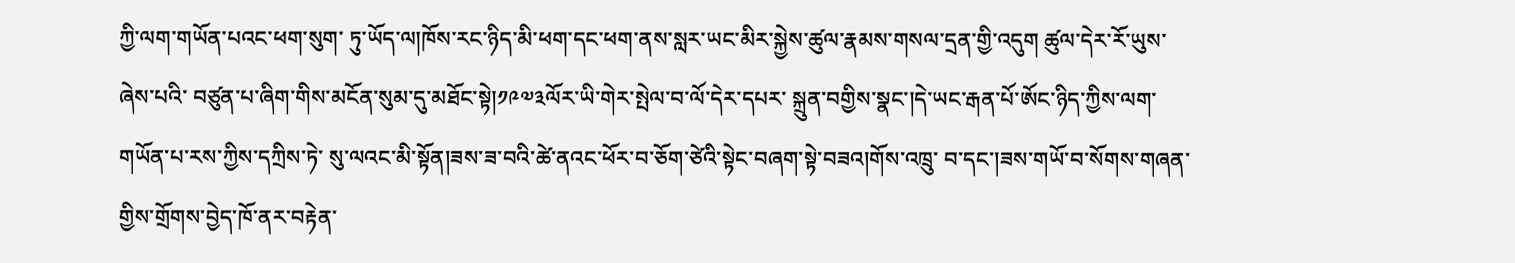ཀྱི་ལག་གཡོན་པའང་ཕག་སུག་ ཏུ་ཡོད་ལ།ཁོས་རང་ཉིད་མི་ཕག་དང་ཕག་ནས་སླར་ཡང་མིར་སྐྱེས་ཚུལ་རྣམས་གསལ་དྲན་གྱི་འདུག ཚུལ་དེར་རོ་ཡུས་ཞེས་པའི་ བཙུན་པ་ཞིག་གིས་མངོན་སུམ་དུ་མཐོང་སྟེ།༡༩༧༣ལོར་ཡི་གེར་སྤེལ་བ་ལོ་དེར་དཔར་ སྐྲུན་བགྱིས་སྣང་།དེ་ཡང་རྒན་པོ་ཨོང་ཉིད་ཀྱིས་ལག་གཡོན་པ་རས་ཀྱིས་དཀྲིས་ཏེ་ སུ་ལའང་མི་སྟོན།ཟས་ཟ་བའི་ཚེ་ནའང་ཕོར་བ་ཅོག་ཙེའི་སྟེང་བཞག་སྟེ་བཟའ།གོས་འཁྲུ་ བ་དང་།ཟས་གཡོ་བ་སོགས་གཞན་གྱིས་གྲོགས་བྱེད་ཁོ་ནར་བརྟེན་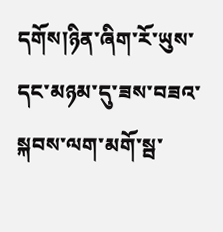དགོས།ཉིན་ཞིག་རོ་ཡུས་ དང་མཉམ་དུ་ཟས་བཟའ་སྐབས་ལག་མགོ་སྦ་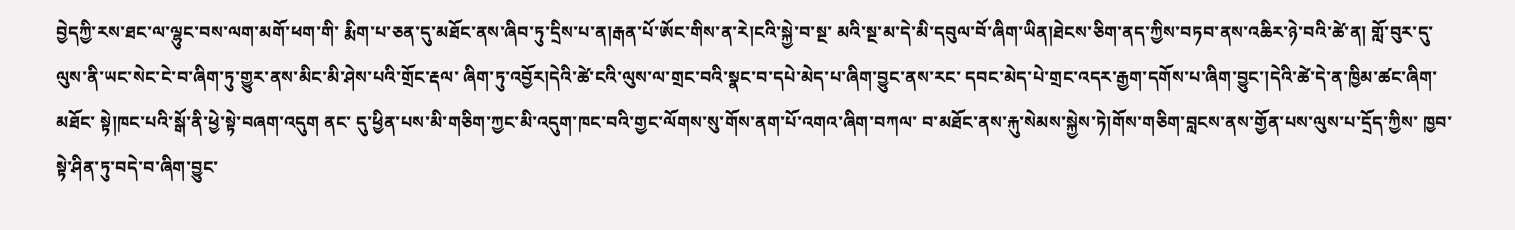བྱེདཀྱི་རས་ཐང་ལ་ལྷུང་བས་ལག་མགོ་ཕག་གི་ རྨིག་པ་ཅན་དུ་མཐོང་ནས་ཞིབ་ཏུ་དྲིས་པ་ན།རྒན་པོ་ཨོང་གིས་ན་རེ།ངའི་སྐྱེ་བ་སྔ་ མའི་སྔ་མ་དེ་མི་དབུལ་བོ་ཞིག་ཡིན།ཐེངས་ཅིག་ནད་ཀྱིས་བཏབ་ནས་འཆིར་ཉེ་བའི་ཚེ་ན། གློ་བུར་དུ་ལུས་ནི་ཡང་སེང་ངེ་བ་ཞིག་ཏུ་གྱུར་ནས་མིང་མི་ཤེས་པའི་གྲོང་རྡལ་ ཞིག་ཏུ་འབྱོར།དེའི་ཚེ་ངའི་ལུས་ལ་གྲང་བའི་སྣང་བ་དཔེ་མེད་པ་ཞིག་བྱུང་ནས་རང་ དབང་མེད་པེ་གྲང་འདར་རྒྱག་དགོས་པ་ཞིག་བྱུང་།དེའི་ཚེ་དེ་ན་ཁྱིམ་ཚང་ཞིག་མཐོང་ སྟེ།ཁང་པའི་སྒོ་ནི་ཕྱེ་སྟེ་བཞག་འདུག ནང་ དུ་ཕྱིན་པས་མི་གཅིག་ཀྱང་མི་འདུག་ཁང་བའི་གྱང་ལོགས་སུ་གོས་ནག་པོ་འགའ་ཞིག་བཀལ་ བ་མཐོང་ནས་རྐུ་སེམས་སྐྱེས་ཏེ།གོས་གཅིག་བླངས་ནས་གྱོན་པས་ལུས་པ་དྲོད་ཀྱིས་ ཁྱབ་སྟེ་ཤིན་ཏུ་བདེ་བ་ཞིག་བྱུང་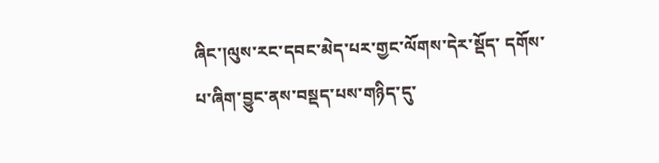ཞིང་།ལུས་རང་དབང་མེད་པར་གྱང་ལོགས་དེར་སྡོད་ དགོས་པ་ཞིག་བྱུང་ནས་བསྡད་པས་གཉིད་དུ་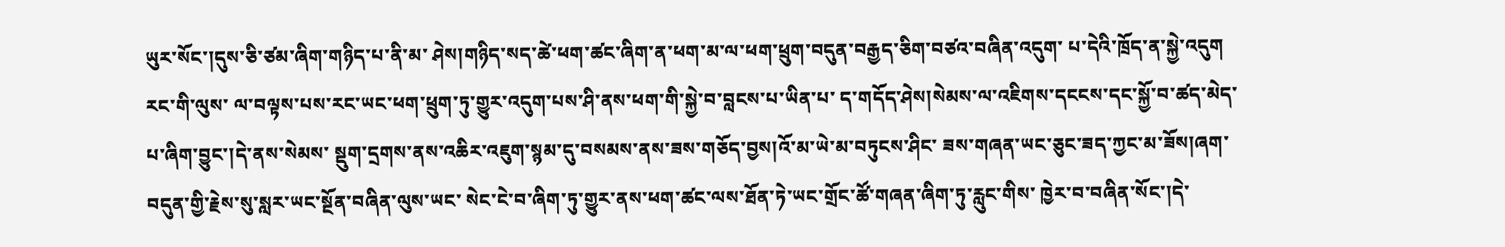ཡུར་སོང་།དུས་ཅི་ཙམ་ཞིག་གཉིད་པ་ནི་མ་ ཤེས།གཉིད་སད་ཚེ་ཕག་ཚང་ཞིག་ན་ཕག་མ་ལ་ཕག་ཕྲུག་བདུན་བརྒྱད་ཅིག་བཙའ་བཞིན་འདུག་ པ་དེའི་ཁྲོད་ན་སྐྱེ་འདུག རང་གི་ལུས་ ལ་བལྟས་པས་རང་ཡང་ཕག་ཕྲུག་ཏུ་གྱུར་འདུག་པས་ཤི་ནས་ཕག་གི་སྐྱེ་བ་བླངས་པ་ཡིན་པ་ ད་གདོད་ཤེས།སེམས་ལ་འཇིགས་དངངས་དང་སྐྱོ་བ་ཚད་མེད་པ་ཞིག་བྱུང་།དེ་ནས་སེམས་ སྡུག་དྲགས་ནས་འཆིར་འཇུག་སྙམ་དུ་བསམས་ནས་ཟས་གཅོད་བྱས།འོ་མ་ཡེ་མ་བཏུངས་ཤིང་ ཟས་གཞན་ཡང་ཅུང་ཟད་ཀྱང་མ་ཟོས།ཞག་བདུན་གྱི་རྗེས་སུ་སླར་ཡང་སྔོན་བཞིན་ལུས་ཡང་ སེང་ངེ་བ་ཞིག་ཏུ་གྱུར་ནས་ཕག་ཚང་ལས་ཐོན་ཏེ་ཡང་གྲོང་ཚོ་གཞན་ཞིག་ཏུ་རླུང་གིས་ ཁྱེར་བ་བཞིན་སོང་།དེ་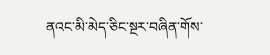ནའང་མི་མེད་ཅིང་སྔར་བཞིན་གོས་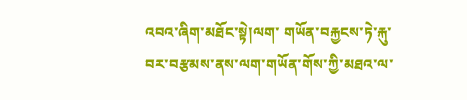འབའ་ཞིག་མཐོང་སྟེ།ལག་ གཡོན་བརྐྱངས་ཏེ་རྐུ་བར་བརྩམས་ནས་ལག་གཡོན་གོས་ཀྱི་མཐའ་ལ་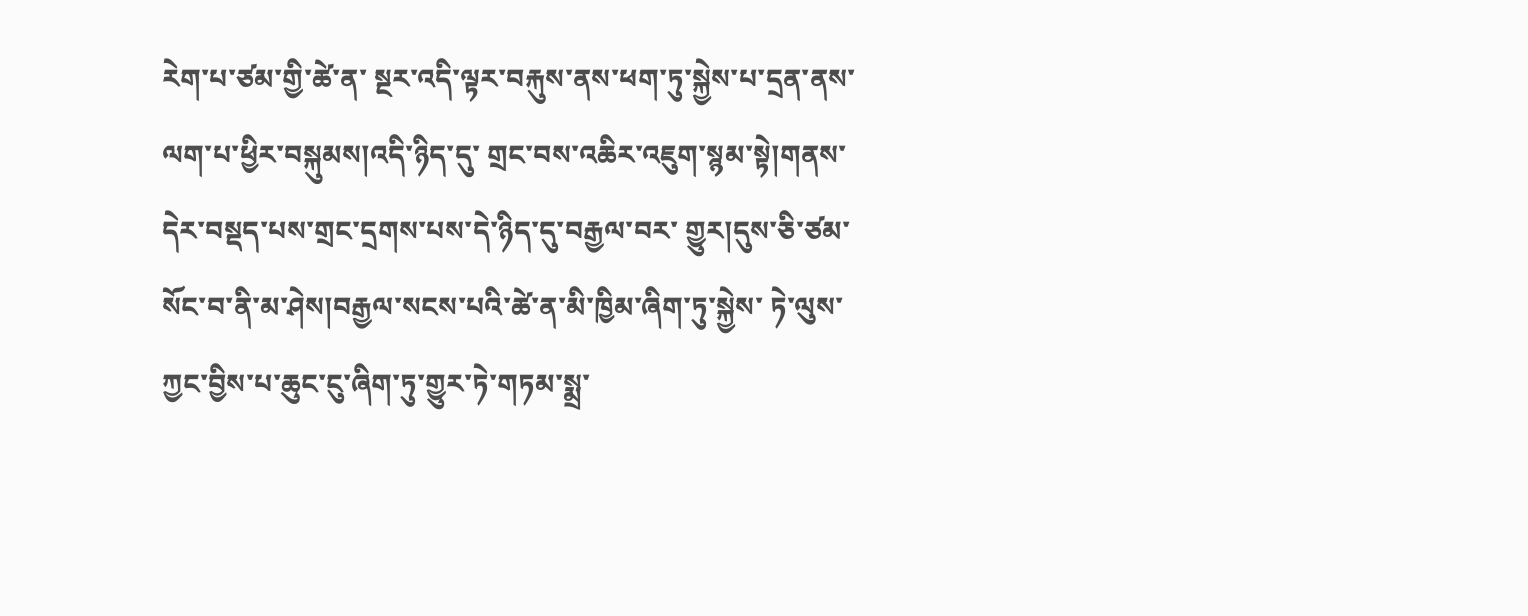རེག་པ་ཙམ་གྱི་ཚེ་ན་ སྔར་འདི་ལྟར་བརྐུས་ནས་ཕག་ཏུ་སྐྱེས་པ་དྲན་ནས་ལག་པ་ཕྱིར་བསྐུམས།འདི་ཉིད་དུ་ གྲང་བས་འཆིར་འཇུག་སྙམ་སྟེ།གནས་དེར་བསྡད་པས་གྲང་དྲགས་པས་དེ་ཉིད་དུ་བརྒྱལ་བར་ གྱུར།དུས་ཅི་ཙམ་སོང་བ་ནི་མ་ཤེས།བརྒྱལ་སངས་པའི་ཚེ་ན་མི་ཁྱིམ་ཞིག་ཏུ་སྐྱེས་ ཏེ་ལུས་ཀྱང་བྱིས་པ་ཆུང་ངུ་ཞིག་ཏུ་གྱུར་ཏེ་གཏམ་སྨྲ་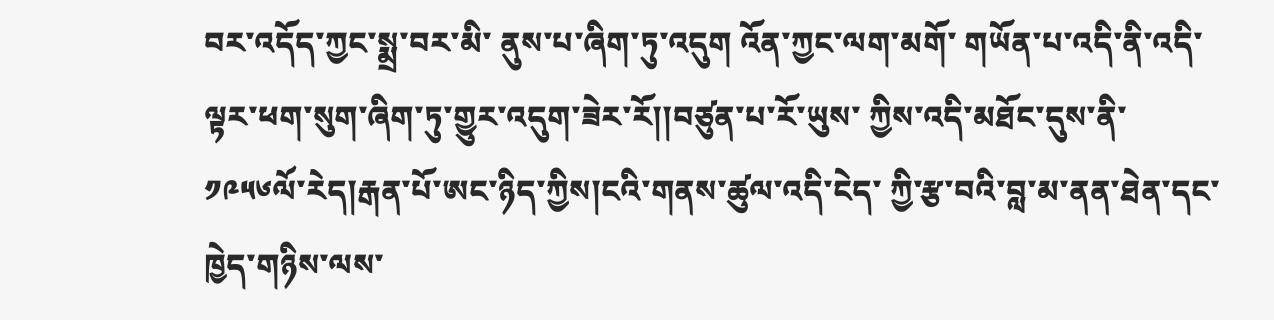བར་འདོད་ཀྱང་སྨྲ་བར་མི་ ནུས་པ་ཞིག་ཏུ་འདུག འོན་ཀྱང་ལག་མགོ་ གཡོན་པ་འདི་ནི་འདི་ལྟར་ཕག་སུག་ཞིག་ཏུ་གྱུར་འདུག་ཟེར་རོ།།བཙུན་པ་རོ་ཡུས་ ཀྱིས་འདི་མཐོང་དུས་ནི་༡༩༥༦ལོ་རེད།རྒན་པོ་ཨང་ཉིད་ཀྱིས།ངའི་གནས་ཚུལ་འདི་ངེད་ ཀྱི་རྩ་བའི་བླ་མ་ནན་ཐེན་དང་ཁྱེད་གཉིས་ལས་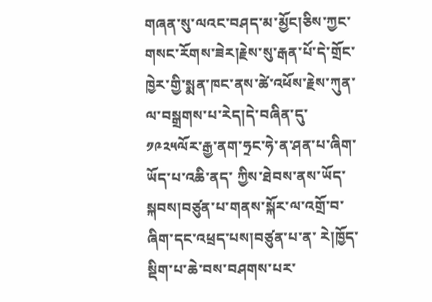གཞན་སུ་ལའང་བཤད་མ་མྱོང།ཅིས་ཀྱང་ གསང་རོགས་ཟེར།རྗེས་སུ་རྒན་པོ་དེ་གྲོང་ཁྱེར་གྱི་སྨན་ཁང་ནས་ཚེ་འཕོས་རྗེས་ཀུན་ ལ་བསྒྲགས་པ་རེད།དེ་བཞིན་དུ་༡༩༢༥ལོར་རྒྱ་ནག་ཧྲང་ཧེ་ན་ཤན་པ་ཞིག་ཡོད་པ་འཆི་ནད་ ཀྱིས་ཐེབས་ནས་ཡོད་སྐབས།བཙུན་པ་གནས་སྐོར་ལ་འགྲོ་བ་ཞིག་དང་འཕྲད་པས།བཙུན་པ་ན་ རེ།ཁྱོད་སྡིག་པ་ཆེ་བས་བཤགས་པར་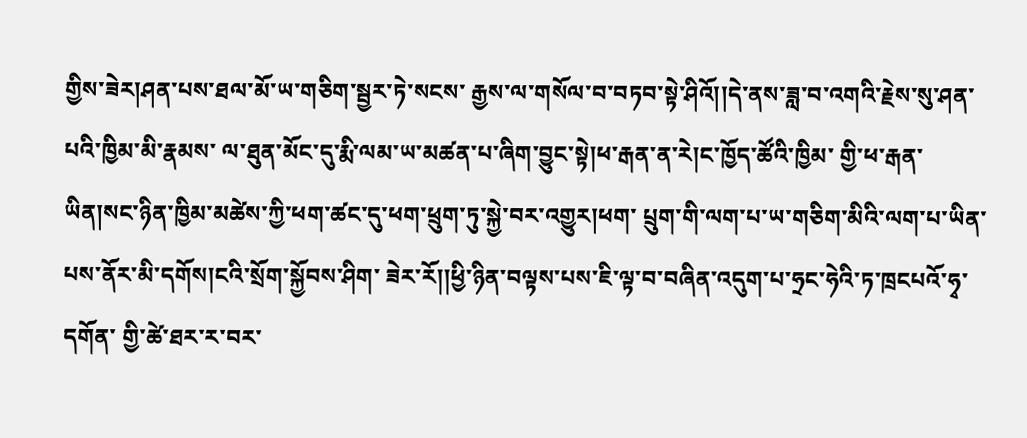གྱིས་ཟེར།ཤན་པས་ཐལ་མོ་ཡ་གཅིག་སྦྱར་ཏེ་སངས་ རྒྱས་ལ་གསོལ་བ་བཏབ་སྟེ་ཤིའོ།།དེ་ནས་ཟླ་བ་འགའི་རྗེས་སུ་ཤན་པའི་ཁྱིམ་མི་རྣམས་ ལ་ཐུན་མོང་དུ་རྨི་ལམ་ཡ་མཚན་པ་ཞིག་བྱུང་སྟེ།ཕ་རྒན་ན་རེ།ང་ཁྱོད་ཚོའི་ཁྱིམ་ གྱི་ཕ་རྒན་ཡིན།སང་ཉིན་ཁྱིམ་མཚེས་ཀྱི་ཕག་ཚང་དུ་ཕག་ཕྲུག་ཏུ་སྐྱེ་བར་འགྱུར།ཕག་ པྲུག་གི་ལག་པ་ཡ་གཅིག་མིའི་ལག་པ་ཡིན་པས་ནོར་མི་དགོས།ངའི་སྲོག་སྐྱོབས་ཤིག་ ཟེར་རོ།།ཕྱི་ཉིན་བལྟས་པས་ཇི་ལྟ་བ་བཞིན་འདུག་པ་ཧྲང་ཧེའི་ཏ་ཁྲངཔའོ་ཧྭ་དགོན་ གྱི་ཚེ་ཐར་ར་བར་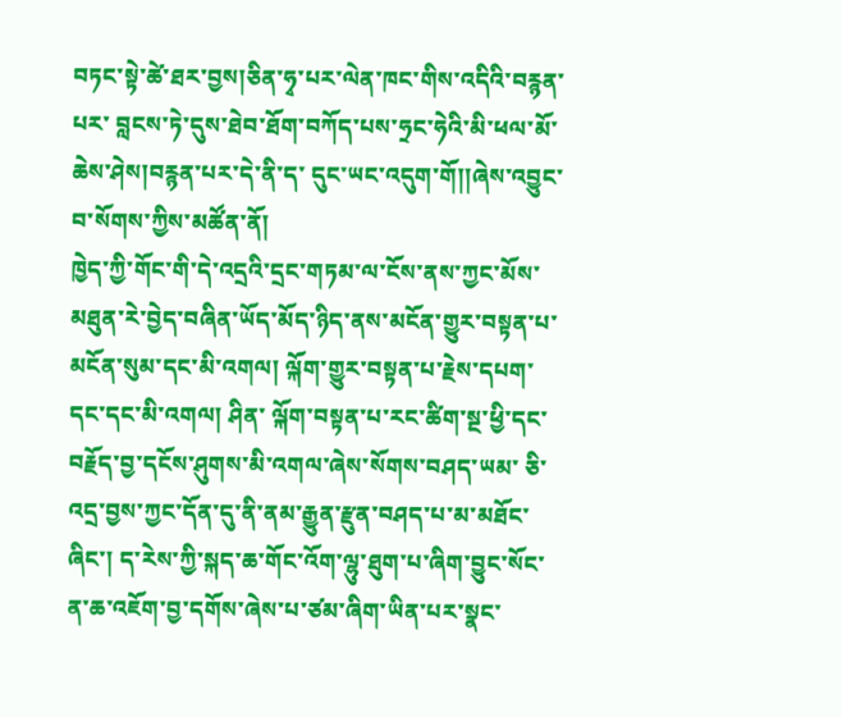བཏང་སྟེ་ཚེ་ཐར་བྱས།ཅིན་ཧྭ་པར་ལེན་ཁང་གིས་འདིའི་བརྙན་པར་ བླངས་ཏེ་དུས་ཐེབ་ཐོག་བཀོད་པས་ཧྲང་ཧེའི་མི་ཕལ་མོ་ཆེས་ཤེས།བརྙན་པར་དེ་ནི་ད་ དུང་ཡང་འདུག་གོ།།ཞེས་འབྱུང་བ་སོགས་ཀྱིས་མཚོན་ནོ།
ཁྱེད་ཀྱི་གོང་གི་དེ་འདྲའི་དྲང་གཏམ་ལ་ངོས་ནས་ཀྱང་མོས་མཐུན་རེ་བྱེད་བཞིན་ཡོད་མོད་ཉིད་ནས་མངོན་གྱུར་བསྟན་པ་མངོན་སུམ་དང་མི་འགལ། ལྐོག་གྱུར་བསྟན་པ་རྗེས་དཔག་དང་དང་མི་འགལ། ཤིན་ ལྐོག་བསྟན་པ་རང་ཚིག་སྔ་ཕྱི་དང་བརྗོད་བྱ་དངོས་ཤུགས་མི་འགལ་ཞེས་སོགས་བཤད་ཡམ་ ཅི་འདྲ་བྱས་ཀྱང་དོན་དུ་ནི་ནམ་རྒྱུན་རྫུན་བཤད་པ་མ་མཐོང་ཞིང་། ད་རེས་ཀྱི་སྐད་ཆ་གོང་འོག་ལྷུ་ཐུག་པ་ཞིག་བྱུང་སོང་ན་ཆ་འཇོག་བྱ་དགོས་ཞེས་པ་ཙམ་ཞིག་ཡིན་པར་སྣང་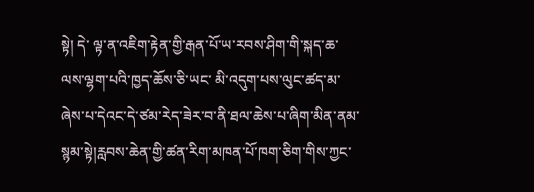སྟེ། དེ་ ལྟ་ན་འཇིག་རྟེན་གྱི་རྒན་པོ་ཡ་རབས་ཤིག་གི་སྐད་ཆ་ལས་ལྷག་པའི་ཁྱད་ཆོས་ཅི་ཡང་ མི་འདུག་པས་ལུང་ཚད་མ་ཞེས་པ་དེའང་དེ་ཙམ་རེད་ཟེར་བ་ནི་ཐལ་ཆེས་པ་ཞིག་མིན་ནམ་ སྙམ་སྟེ།རླབས་ཆེན་གྱི་ཚན་རིག་མཁན་པོ་ཁག་ཅིག་གིས་ཀྱང་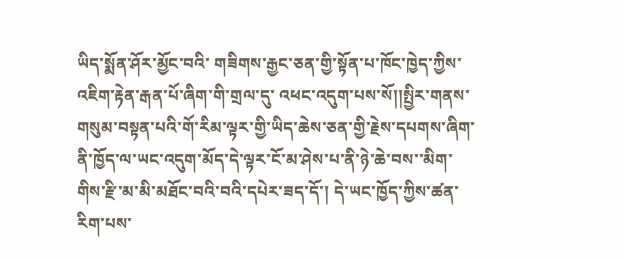ཡིད་སྨོན་ཤོར་མྱོང་བའི་ གཟིགས་རྒྱང་ཅན་གྱི་སྟོན་པ་ཁོང་ཁྱེད་ཀྱིས་འཇིག་རྟེན་རྒན་པོ་ཞིག་གི་གྲལ་དུ་ འཕང་འདུག་པས་སོ།།སྤྱིར་གནས་གསུམ་བསྟན་པའི་གོ་རིམ་ལྟར་གྱི་ཡིད་ཆེས་ཅན་གྱི་རྗེས་དཔགས་ཞིག་ནི་ཁྱོད་ལ་ཡང་འདུག་མོད་དེ་ལྟར་ངོ་མ་ཤེས་པ་ནི་ཉེ་ཆེ་བས་་མིག་གིས་རྫི་མ་མི་མཐོང་བའི་བའི་དཔེར་ཟད་དོ་། དེ་ཡང་ཁྱོད་ཀྱིས་ཚན་རིག་པས་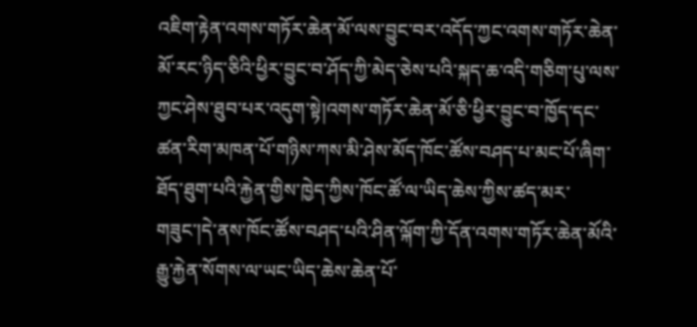འཇིག་རྟེན་འགས་གཏོར་ཆེན་མོ་ལས་བྱུང་བར་འདོད་ཀྱང་འགས་གཏོར་ཆེན་མོ་རང་ཉིད་ཅིའི་ཕྱིར་བྱུང་བ་ཤོད་ཀྱི་མེད་ཅེས་པའི་སྐད་ཆ་འདི་གཅིག་པུ་ལས་ཀྱང་ཤེས་ཐུབ་པར་འདུག་སྟེ།འགས་གཏོར་ཆེན་མོ་ཅི་ཕྱིར་བྱུང་བ་ཁྱོད་དང་ཚན་རིག་མཁན་པོ་གཉིས་ཀས་མི་ཤེས་མོད་ཁོང་ཚོས་བཤད་པ་མང་པོ་ཞིག་ཐོད་ཐུག་པའི་རྐྱེན་གྱིས་ཁྱེད་ཀྱིས་ཁོང་ཚོ་ལ་ཡིད་ཆེས་ཀྱིས་ཚད་མར་གཟུང་།དེ་ནས་ཁོང་ཚོས་བཤད་པའི་ཤིན་ལྐོག་ཀྱི་དོན་འགས་གཏོར་ཆེན་མོའི་རྒྱུ་རྐྱེན་སོགས་ལ་ཡང་ཡིད་ཆེས་ཆེན་པོ་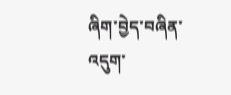ཞིག་བྱེད་བཞིན་འདུག་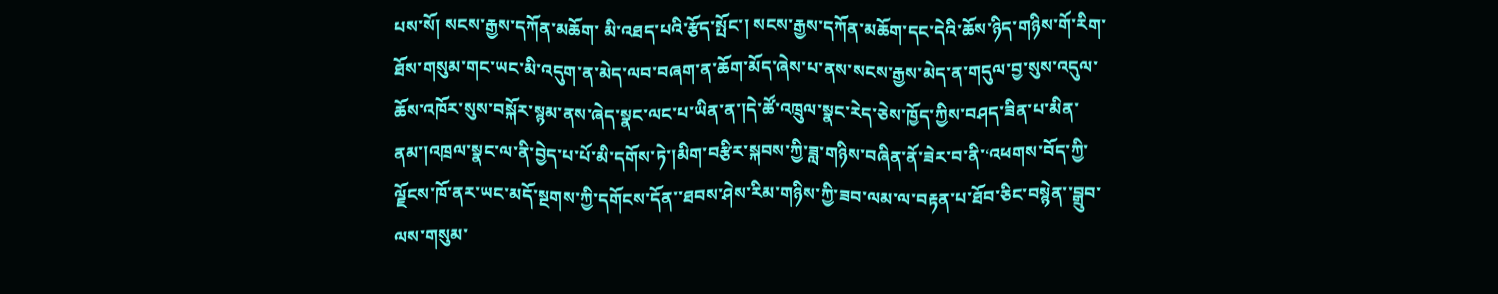པས་སོ། སངས་རྒྱས་དཀོན་མཆོག་ མི་འཐད་པའི་རྩོད་སྤོང་། སངས་རྒྱས་དཀོན་མཆོག་དང་དེའི་ཆོས་ཉིད་གཉིས་གོ་རིག་ཐོས་གསུམ་གང་ཡང་མི་འདུག་ན་མེད་ལབ་བཞག་ན་ཆོག་མོད་ཞེས་པ་ནས་སངས་རྒྱས་མེད་ན་གདུལ་བྱ་སུས་འདུལ་ཆོས་འཁོར་སུས་བསྐོར་སྙམ་ནས་ཞེད་སྣང་ལང་པ་ཡིན་ན་།དེ་ཚོ་འཁྲུལ་སྣང་རེད་ཅེས་ཁྱོད་ཀྱིས་བཤད་ཟིན་པ་མིན་ནམ་།འཁྲལ་སྣང་ལ་ནི་བྱེད་པ་པོ་མི་དགོས་ཏེ་།མིག་བརྩིར་སྐབས་ཀྱི་ཟླ་གཉིས་བཞིན་ནོ་ཟེར་བ་ནི་‘འཕགས་བོད་ཀྱི་ལྗོངས་ཁོ་ནར་ཡང་མདོ་སྔགས་ཀྱི་དགོངས་དོན་་ཐབས་ཤེས་རིམ་གཉིས་ཀྱི་ཟབ་ལམ་ལ་བརྟན་པ་ཐོབ་ཅིང་བསྙེན་་བྒྲུབ་ལས་གསུམ་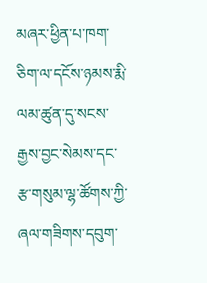མཞར་ཕྱིན་པ་ཁག་ཅིག་ལ་དངོས་ཉམས་རྨི་ལམ་ཚུན་དུ་སངས་རྒྱས་བྱང་སེམས་དང་རྩ་གསུམ་ལྷ་ཚོགས་ཀྱི་ཞལ་གཟིགས་དབུག་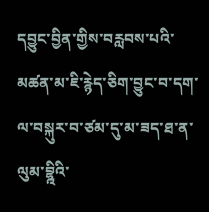དབྱུང་བྱིན་གྱིས་བརླབས་པའི་མཚན་མ་ཇི་རྙེད་ཅིག་བྱུང་བ་དག་ལ་བསྐུར་བ་ཙམ་དུ་མ་ཟད་ཐ་ན་ལུམ་བྷྰིའི་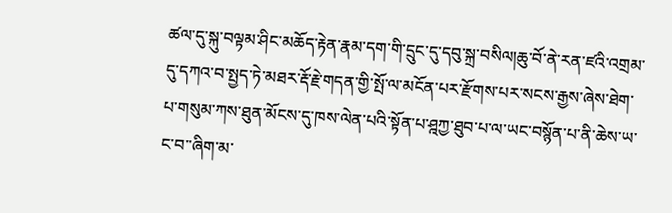ཚལ་དུ་སྐུ་བལྟམ་ཤིང་མཆོད་རྟེན་རྣམ་དག་གི་དྲུང་དུ་དབུ་སྐྲ་བསིལ།ཆུ་བོ་ནེ་རན་ཛའི་འགྲམ་དུ་དཀའ་བ་སྤྱད་ཏེ་མཐར་རྡོ་རྗེ་གདན་གྱི་སྤོ་ལ་མངོན་པར་རྫོགས་པར་སངས་རྒྱས་ཞེས་ཐེག་པ་གསུམ་ཀས་ཐུན་མོངས་དུ་ཁས་ལེན་པའི་སྟོན་པ་ཤྰཀྱ་ཐུབ་པ་ལ་ཡང་བསྙོན་པ་ནི་ཆེས་ཡ་ང་བ་་ཞིག་མ་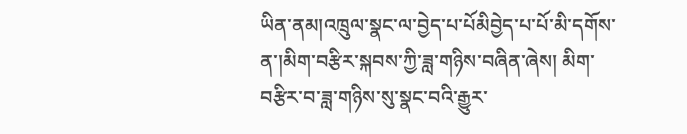ཡིན་ནམ།འཁྲུལ་སྣང་ལ་བྱེད་པ་པོམིབྱེད་པ་པོ་མི་དགོས་ན་།མིག་བརྩིར་སྐབས་ཀྱི་ཟླ་གཉིས་བཞིན་ཞེས། མིག་བརྩིར་བ་ཟླ་གཉིས་སུ་སྣང་བའི་རྒྱུར་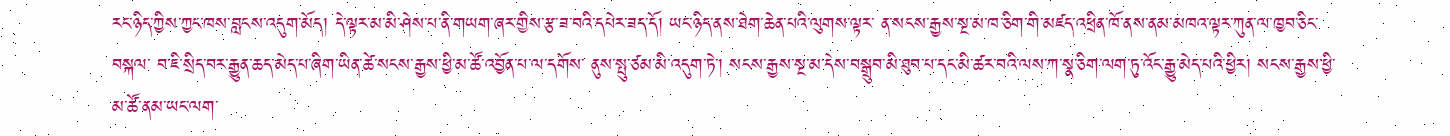རང་ཉིད་ཀྱིས་ཀྱང་ཁས་བླངས་འདུག་མོད། དེ་ལྟར་མ་མི་ཤེས་པ་ནི་གཡག་ཞར་གྱིས་རྩ་ཟ་བའི་དཔེར་ཟད་དོ། ཡང་ཉིད་ནས་ཐེག་ཆེན་པའི་ལུགས་ལྟར་ ན་སངས་རྒྱས་སྔ་མ་ཁ་ཅིག་གི་མཛད་འཕྲིན་ཁོ་ནས་ནམ་མཁའ་ལྟར་ཀུན་ལ་ཁྱབ་ཅིང་བསྐལ་ བ་ཇི་སྲིད་བར་རྒྱུན་ཆད་མེད་པ་ཞིག་ཡིན་ཚེ་སངས་རྒྱས་ཕྱི་མ་ཚོ་འབྱོན་པ་ལ་དགོས་ ནུས་སྤུ་ཙམ་མི་འདུག་ཏེ་། སངས་རྒྱས་སྔ་མ་དེས་བསྒྲུབ་མི་ཐུབ་པ་དང་མི་ཚར་བའི་ལས་ཀ་སྣ་ཅིག་ལག་ཏུ་འོང་རྒྱུ་མེད་པའི་ཕྱིར། སངས་རྒྱས་ཕྱི་མ་ཚོ་ནམ་ཡང་ལག་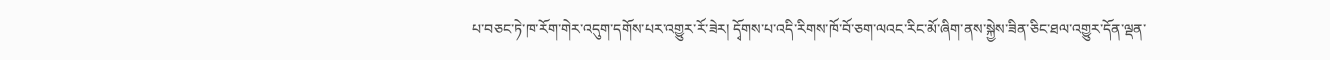པ་བཅང་ཏེ་ཁ་རོག་གེར་འདུག་དགོས་པར་འགྱུར་རོ་ཟེར། དྭོགས་པ་འདི་རིགས་ཁོ་བོ་ཅག་ལའང་རིང་མོ་ཞིག་ནས་སྐྱེས་ཟིན་ཅིང་ཐལ་འགྱུར་དོན་ལྡན་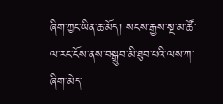ཞིག་ཀྱང་ཡིན་ཆ་མོད། སངས་རྒྱས་སྔ་མ་ཚོ་ལ་རང་ངོས་ནས་བསྒྲུབ་མི་ཐུབ་པའི་ལས་ཀ་ཞིག་མེད་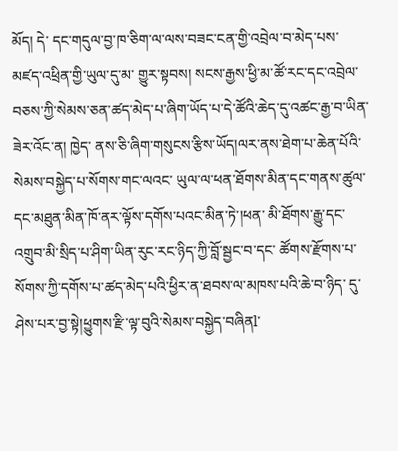མོད། དེ་ དང་གདུལ་བྱ་ཁ་ཅིག་ལ་ལས་བཟང་ངན་གྱི་འབྲེལ་བ་མེད་པས་མཛད་འཕྲིན་གྱི་ཡུལ་དུ་མ་ གྱུར་སྟབས། སངས་རྒྱས་ཕྱི་མ་ཚོ་རང་དང་འབྲེལ་བཅས་ཀྱི་སེམས་ཅན་ཚད་མེད་པ་ཞིག་ཡོད་པ་དེ་ཚོའི་ཆེད་དུ་འཚང་རྒྱ་བ་ཡིན་ཟེར་འོང་ན། ཁྱེད་ ནས་ཅི་ཞིག་གསུངས་རྩིས་ཡོད།ལར་ནས་ཐེག་པ་ཆེན་པོའི་སེམས་བསྐྱེད་པ་སོགས་གང་ལའང་ ཡུལ་ལ་ཕན་ཐོགས་མིན་དང་གནས་ཚུལ་དང་མཐུན་མིན་ཁོ་ནར་ལྟོས་དགོས་པའང་མིན་ཏེ་།ཕན་ མི་ཐོགས་རྒྱུ་དང་འགྲུབ་མི་སྲིད་པ་ཤིག་ཡིན་རུང་རང་ཉིད་ཀྱི་བློ་སྦྱང་བ་དང་ ཚོགས་རྫོགས་པ་སོགས་ཀྱི་དགོས་པ་ཚད་མེད་པའི་ཕྱིར་ན་ཐབས་ལ་མཁས་པའི་ཆེ་བ་ཉིད་ དུ་ཤེས་པར་བྱ་སྟེ།ཕྱུགས་རྫི་ལྟ་བུའི་སེམས་བསྐྱེད་བཞིནl་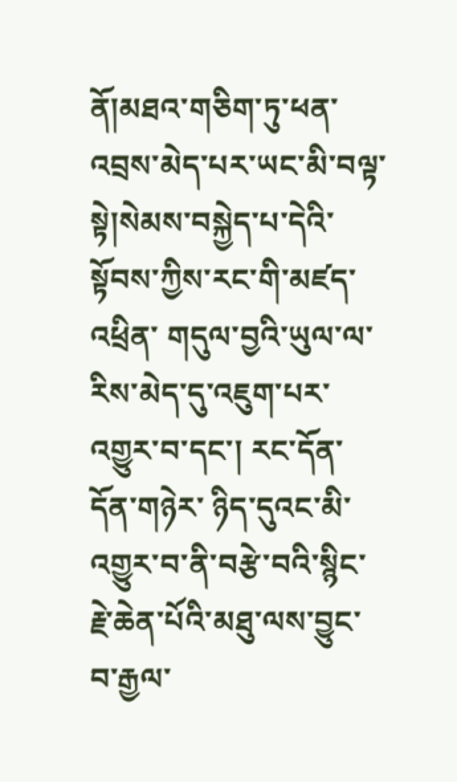ནོ།མཐའ་གཅིག་ཏུ་ཕན་ འབྲས་མེད་པར་ཡང་མི་བལྟ་སྟེ།སེམས་བསྐྱེད་པ་དེའི་སྟོབས་ཀྱིས་རང་གི་མཛད་འཕྲིན་ གདུལ་བྱའི་ཡུལ་ལ་རིས་མེད་དུ་འཇུག་པར་འགྱུར་བ་དང་། རང་དོན་དོན་གཉེར་ ཉིད་དུའང་མི་འགྱུར་བ་ནི་བརྩེ་བའི་སྙིང་རྗེ་ཆེན་པོའི་མཐུ་ལས་བྱུང་བ་རྒྱལ་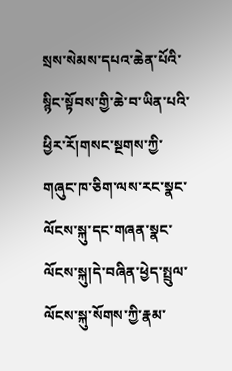སྲས་སེམས་དཔའ་ཆེན་པོའི་སྙིང་སྟོབས་གྱི་ཆེ་བ་ཡིན་པའི་ཕྱིར་རོ།གསང་སྔགས་ཀྱི་ གཞུང་ཁ་ཅིག་ལས་རང་སྣང་ལོངས་སྐུ་དང་གཞན་སྣང་ལོངས་སྐུ།དེ་བཞིན་ཕྱེད་སྤྲུལ་ ལོངས་སྐུ་སོགས་ཀྱི་རྣམ་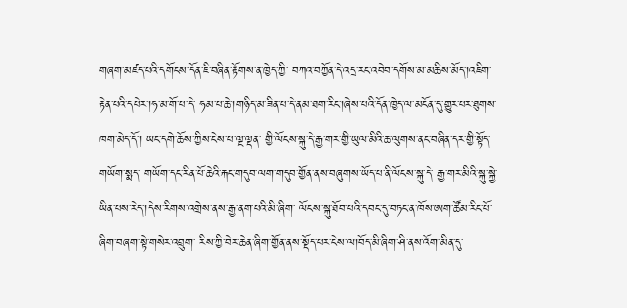གཞག་མཛད་པའི་དགོངས་དོན་ཇི་བཞིན་རྟོགས་ན་ཁྱེད་ཀྱི་ བཀའ་བཀྱོན་དེ་འདྲ་རང་འབེབ་དགོས་མ་མཆིས་མོད་།འཇིག་རྟེན་པའི་དཔེར་།ཧ་མ་གོ་པ་དེ་ ཧམ་པ་ཆེ་།གཉིད་མ་ཟིན་པ་དེ་ནམ་ཐག་རིང་།ཞེས་པའི་དོན་ཁྱེད་ལ་མངོན་དུ་གྱུར་པར་ཐུགས་ཁག་མེད་དོ་། ཡང་དགེ་ཆོས་ཀྱིས་ངེས་པ་ལྔ་ལྡན་ གྱི་ལོངས་སྐུ་དེ་རྒྱ་གར་གྱི་ཡུལ་མིའི་ཆ་ལུགས་ནང་བཞིན་དར་གྱི་སྟོད་གཡོག་སྨད་ གཡོག་དང་རིན་པོ་ཆེའི་རྐང་གདུབ་ལག་གདུབ་གྱོན་ནས་བཞུགས་ཡོད་པ་ནི་ལོངས་སྐུ་དེ་ རྒྱ་གར་མིའི་སྐུ་སྐྱེ་ཡིན་པས་རེད་།དེས་རིགས་འགྲེས་ནས་རྒྱ་ནག་པའི་མི་ཞིག་ ལོངས་སྐུ་ཐོབ་པའི་དབང་དུ་བཏང་ན་ཁོས་ཨག་ཚོམ་རིང་པོ་ཞིག་བཞག་སྟེ་གསེར་འབྲུག་ རིས་ཀྱི་བེར་ཆེན་ཞིག་གྱོན་ནས་སྡོད་པར་ངེས་ལ།བོད་མི་ཞིག་ཤི་ནས་འོག་མིན་དུ་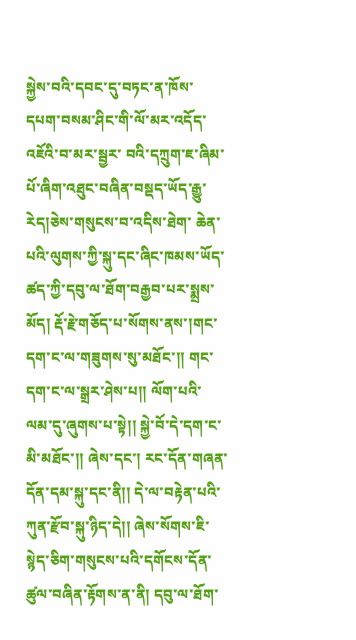སྐྱེས་བའི་དབང་དུ་བཏང་ན་ཁོས་དཔག་བསམ་ཤིང་གི་ལོ་མར་འདོད་འཇོའི་བ་མར་སྦྱར་ བའི་དཀྲུག་ཇ་ཞིམ་པོ་ཞིག་འཐུང་བཞིན་བསྡད་ཡོད་རྒྱུ་རེད།ཅེས་གསུངས་བ་འདིས་ཐེག་ ཆེན་པའི་ལུགས་ཀྱི་སྐུ་དང་ཞིང་ཁམས་ཡོད་ཚད་ཀྱི་དབུ་ལ་ཐོག་བརྒྱབ་པར་སྨྲས་མོད། རྡོ་རྗེ་གཅོད་པ་སོགས་ནས་།གང་དག་ང་ལ་གཟུགས་སུ་མཐོང་།། གང་དག་ང་ལ་སྒྲར་ཤེས་པ།། ལོག་པའི་ལམ་དུ་ཞུགས་པ་སྟེ།། སྐྱེ་བོ་དེ་དག་ང་མི་མཐོང་།། ཞེས་དང་། རང་དོན་གཞན་དོན་དམ་སྐུ་དང་ནི།། དེ་ལ་བརྟེན་པའི་ཀུན་རྫོབ་སྐུ་ཉིད་དེ།། ཞེས་སོགས་ཇི་སྙེད་ཅིག་གསུངས་པའི་དགོངས་དོན་ཚུལ་བཞིན་རྟོགས་ན་ནི། དབུ་ལ་ཐོག་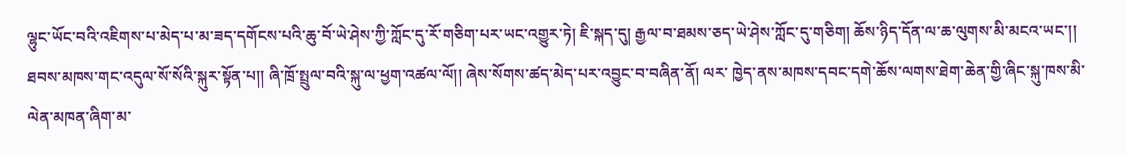ལྷུང་ཡོང་བའི་འཇིགས་པ་མེད་པ་མ་ཟད་དགོངས་པའི་ཆུ་བོ་ཡེ་ཤེས་ཀྱི་ཀློང་དུ་རོ་གཅིག་པར་ཡང་འགྱུར་ཏེ། ཇི་སྐད་དུ། རྒྱལ་བ་ཐམས་ཅད་ཡེ་ཤེས་ཀློང་དུ་གཅིག། ཆོས་ཉིད་དོན་ལ་ཆ་ལུགས་མི་མངའ་ཡང་།། ཐབས་མཁས་གང་འདུལ་སོ་སོའི་སྐུར་སྟོན་པ།། ཞི་ཁྲོ་སྤྲུལ་བའི་སྐུ་ལ་ཕྱག་འཚལ་ལོ།། ཞེས་སོགས་ཚད་མེད་པར་འབྱུང་བ་བཞིན་ནོ། ལར་ ཁྱེད་ནས་མཁས་དབང་དགེ་ཆོས་ལགས་ཐེག་ཆེན་གྱི་ཞིང་སྐུ་ཁས་མི་ལེན་མཁན་ཞིག་མ་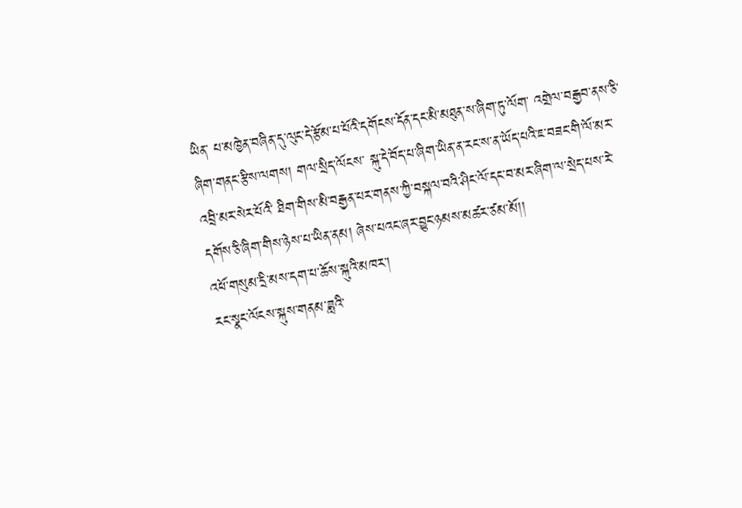ཡིན་ པ་མཁྱེན་བཞིན་དུ་ལུང་དེ་རྩོམ་པ་པོའི་དགོངས་དོན་དང་མི་མཐུན་ས་ཞིག་ཏུ་ལོག་ འགྲེལ་བརྒྱབ་ནས་ཅི་ཞིག་གནང་རྩིས་ལགས། གལ་སྲིད་ལོངས་ སྐུ་དེ་བོད་པ་ཞིག་ཡིན་ན་རང་ས་ན་ཡོད་པའི་ཇ་བཟང་གི་ལོ་མར་འབྲི་མར་སེར་པོའི་ ཐིག་གིས་མི་བརྒྱན་པར་གནས་ཀྱི་བསྐལ་བའི་ཤིང་ལོ་དང་བ་མར་ཞིག་ལ་སྲེད་པས་རེ་ དགོས་ཅི་ཞིག་གིས་ཉེས་པ་ཡིན་ནམ། ཞེས་པའང་ཞར་བྱུང་ཉམས་མཚར་ཙམ་མོ།།
འཕོ་གསུམ་དྲི་མས་དག་པ་ཆོས་སྐུའི་མཁར་།
རང་སྣང་ལོངས་སྐུས་གནམ་ཟླའི་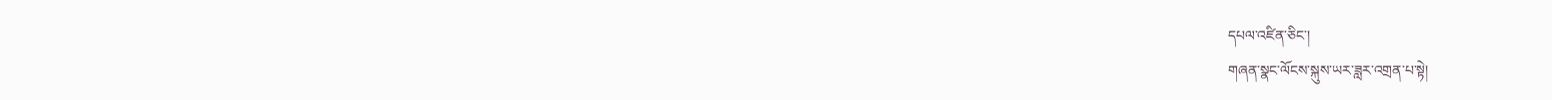དཔལ་འཛིན་ཅིང་།
གཞན་སྣང་ལོངས་སྐུས་ཡར་ཟླར་འགྲན་པ་སྟེ།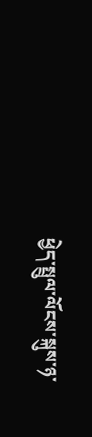ཕྱེད་སྤྲུལ་ལོངས་སྐུས་ཉ་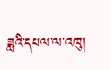ཟླའི་དཔལ་ལ་འཁུ།